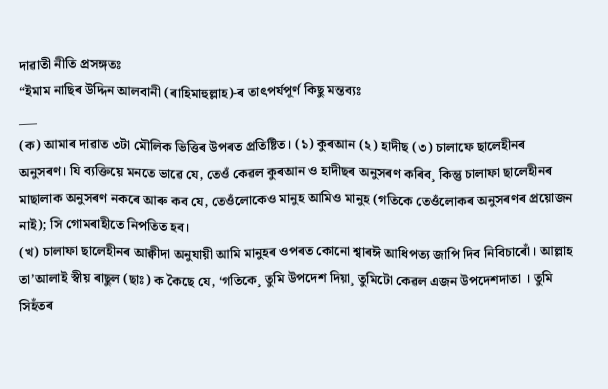দাৱাতী নীতি প্রসঙ্গতঃ
“ইমাম নাছিৰ উদ্দিন আলবানী (ৰাহিমাহুল্লাহ)-ৰ তাৎপর্যপূর্ণ কিছু মন্তব্যঃ
___
(ক) আমাৰ দাৱাত ৩টা মৌলিক ভিত্তিৰ উপৰত প্রতিষ্টিত। (১) কুৰআন (২) হাদীছ (৩) চালাফে ছালেহীনৰ অনুসৰণ। যি ব্যক্তিয়ে মনতে ভাৱে যে, তেওঁ কেৱল কুৰআন ও হাদীছৰ অনুসৰণ কৰিব¸ কিন্তু চালাফা ছালেহীনৰ মাছালাক অনুসৰণ নকৰে আৰু কব যে, তেওঁলোকেও মানুহ আমিও মানুহ (গতিকে তেওঁলোকৰ অনুসৰণৰ প্রয়োজন নাই); সি গোমৰাহীতে নিপতিত হব।
(খ) চালাফা ছালেহীনৰ আক্বীদা অনুযায়ী আমি মানুহৰ ওপৰত কোনো শ্বাৰঈ আধিপত্য জাপি দিব নিবিচাৰোঁ। আল্লাহ তা’আলাই স্বীয় ৰাছুল (ছাঃ) ক কৈছে যে, ‘গতিকে¸ তুমি উপদেশ দিয়া¸ তুমিটো কেৱল এজন উপদেশদাতা । তুমি সিহঁতৰ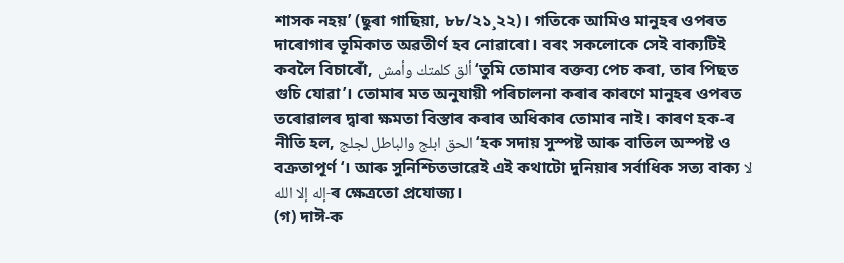শাসক নহয়’ (ছুৰা গাছিয়া, ৮৮/২১¸২২)। গতিকে আমিও মানুহৰ ওপৰত দাৰোগাৰ ভূমিকাত অৱতীর্ণ হব নোৱাৰো। বৰং সকলোকে সেই বাক্যটিই কবলৈ বিচাৰোঁ, ألق كلمتك وأمش ‘তুমি তোমাৰ বক্তব্য পেচ কৰা, তাৰ পিছত গুচি যোৱা’। তোমাৰ মত অনুযায়ী পৰিচালনা কৰাৰ কাৰণে মানুহৰ ওপৰত তৰোৱালৰ দ্বাৰা ক্ষমতা বিস্তাৰ কৰাৰ অধিকাৰ তোমাৰ নাই। কাৰণ হক-ৰ নীতি হল, الحق ابلج والباطل لجلج ‘হক সদায় সুস্পষ্ট আৰু বাতিল অস্পষ্ট ও বক্রতাপূর্ণ ‘। আৰু সুনিশ্চিতভাৱেই এই কথাটো দুনিয়াৰ সর্বাধিক সত্য বাক্য لا إله إلا الله-ৰ ক্ষেত্রতো প্রযোজ্য।
(গ) দাঈ-ক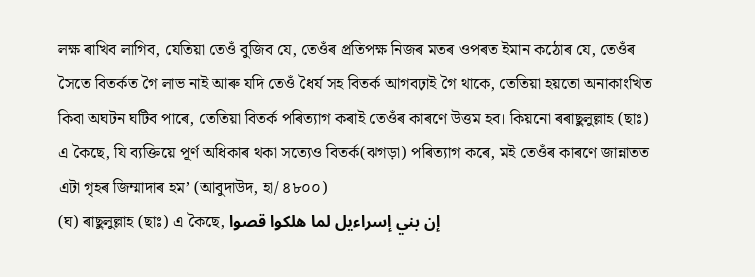লক্ষ ৰাখিব লাগিব, যেতিয়া তেওঁ বুজিব যে, তেওঁৰ প্রতিপক্ষ নিজৰ মতৰ ওপৰত ইমান কঠোৰ যে, তেওঁৰ সৈতে বিতর্কত গৈ লাভ নাই আৰু যদি তেওঁ ধৈর্য সহ বিতর্ক আগবঢ়াই গৈ থাকে, তেতিয়া হয়তো অনাকাংখিত কিবা অঘটন ঘটিব পাৰে, তেতিয়া বিতর্ক পৰিত্যাগ কৰাই তেওঁৰ কাৰণে উত্তম হব। কিয়নো ৰৰাছুলুল্লাহ (ছাঃ) এ কৈছে, যি ব্যক্তিয়ে পূর্ণ অধিকাৰ থকা সত্যেও বিতৰ্ক(ঝগড়া) পৰিত্যাগ কৰে, মই তেওঁৰ কাৰণে জান্নাতত এটা গৃহৰ জিম্মাদাৰ হম’ (আবুদাউদ, হা/ ৪৮০০)
(ঘ) ৰাছুলুল্লাহ (ছাঃ) এ কৈছে, إن بني إسراءيل لما هلكوا قصوا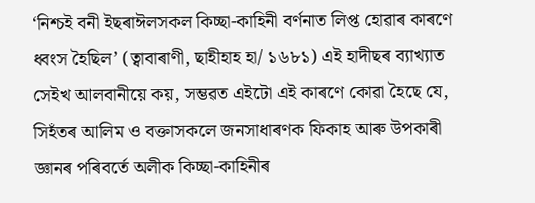‘নিশ্চই বনী ইছৰাঈলসকল কিচ্ছা-কাহিনী বর্ণনাত লিপ্ত হোৱাৰ কাৰণে ধ্বংস হৈছিল’ (ত্বাবাৰাণী, ছাহীহাহ হা/ ১৬৮১) এই হাদীছৰ ব্যাখ্যাত সেইখ আলবানীয়ে কয়, সম্ভৱত এইটো এই কাৰণে কোৱা হৈছে যে, সিহঁতৰ আলিম ও বক্তাসকলে জনসাধাৰণক ফিকাহ আৰু উপকাৰী জ্ঞানৰ পৰিবর্তে অলীক কিচ্ছা-কাহিনীৰ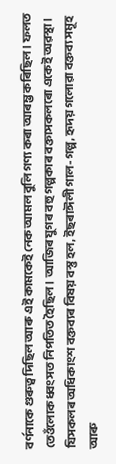বর্ণনাকে গুৰুত্ব দিছিল আৰু এই কামকেই নেক আমল বুলি গণ্য কৰা আৰম্ভ কৰিছিল। ফলত তেওঁলোক ধ্বংসত নিপতিত হৈছিল। আজিৰ যুগৰ বহু গল্পকাৰ বক্তাসকলৰো একেই অৱস্থা। যিসকলৰ অধিকাংশ বক্তব্যৰ বিষয় বস্তু হল, ইছৰাঈলী গাল-গল্প, হৃদয় গলোৱা বক্তব্য সমূহ আৰু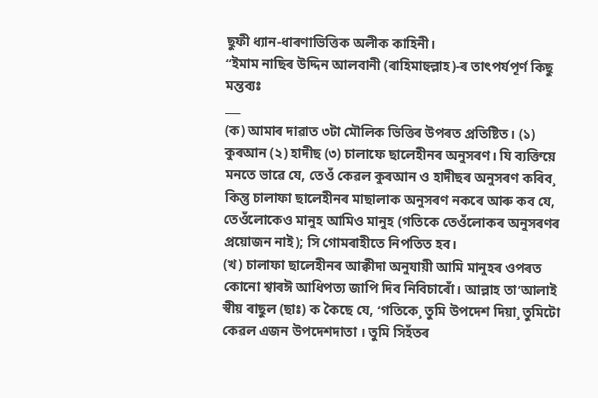ছুফী ধ্যান-ধাৰণাভিত্তিক অলীক কাহিনী।
“ইমাম নাছিৰ উদ্দিন আলবানী (ৰাহিমাহুল্লাহ)-ৰ তাৎপর্যপূর্ণ কিছু মন্তব্যঃ
___
(ক) আমাৰ দাৱাত ৩টা মৌলিক ভিত্তিৰ উপৰত প্রতিষ্টিত। (১) কুৰআন (২) হাদীছ (৩) চালাফে ছালেহীনৰ অনুসৰণ। যি ব্যক্তিয়ে মনতে ভাৱে যে, তেওঁ কেৱল কুৰআন ও হাদীছৰ অনুসৰণ কৰিব¸ কিন্তু চালাফা ছালেহীনৰ মাছালাক অনুসৰণ নকৰে আৰু কব যে, তেওঁলোকেও মানুহ আমিও মানুহ (গতিকে তেওঁলোকৰ অনুসৰণৰ প্রয়োজন নাই); সি গোমৰাহীতে নিপতিত হব।
(খ) চালাফা ছালেহীনৰ আক্বীদা অনুযায়ী আমি মানুহৰ ওপৰত কোনো শ্বাৰঈ আধিপত্য জাপি দিব নিবিচাৰোঁ। আল্লাহ তা’আলাই স্বীয় ৰাছুল (ছাঃ) ক কৈছে যে, ‘গতিকে¸ তুমি উপদেশ দিয়া¸ তুমিটো কেৱল এজন উপদেশদাতা । তুমি সিহঁতৰ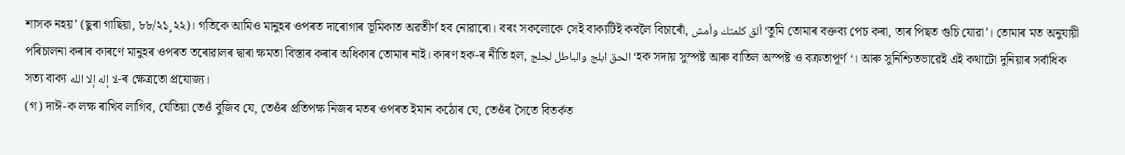শাসক নহয়’ (ছুৰা গাছিয়া, ৮৮/২১¸২২)। গতিকে আমিও মানুহৰ ওপৰত দাৰোগাৰ ভূমিকাত অৱতীর্ণ হব নোৱাৰো। বৰং সকলোকে সেই বাক্যটিই কবলৈ বিচাৰোঁ, ألق كلمتك وأمش ‘তুমি তোমাৰ বক্তব্য পেচ কৰা, তাৰ পিছত গুচি যোৱা’। তোমাৰ মত অনুযায়ী পৰিচালনা কৰাৰ কাৰণে মানুহৰ ওপৰত তৰোৱালৰ দ্বাৰা ক্ষমতা বিস্তাৰ কৰাৰ অধিকাৰ তোমাৰ নাই। কাৰণ হক-ৰ নীতি হল, الحق ابلج والباطل لجلج ‘হক সদায় সুস্পষ্ট আৰু বাতিল অস্পষ্ট ও বক্রতাপূর্ণ ‘। আৰু সুনিশ্চিতভাৱেই এই কথাটো দুনিয়াৰ সর্বাধিক সত্য বাক্য لا إله إلا الله-ৰ ক্ষেত্রতো প্রযোজ্য।
(গ) দাঈ-ক লক্ষ ৰাখিব লাগিব, যেতিয়া তেওঁ বুজিব যে, তেওঁৰ প্রতিপক্ষ নিজৰ মতৰ ওপৰত ইমান কঠোৰ যে, তেওঁৰ সৈতে বিতর্কত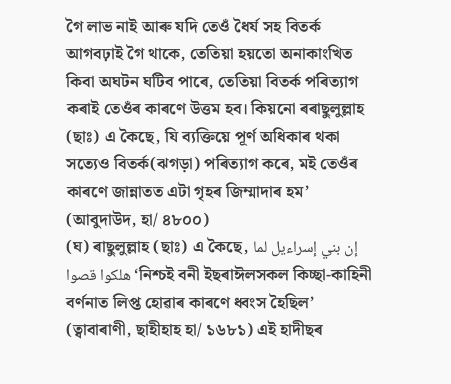গৈ লাভ নাই আৰু যদি তেওঁ ধৈর্য সহ বিতর্ক আগবঢ়াই গৈ থাকে, তেতিয়া হয়তো অনাকাংখিত কিবা অঘটন ঘটিব পাৰে, তেতিয়া বিতর্ক পৰিত্যাগ কৰাই তেওঁৰ কাৰণে উত্তম হব। কিয়নো ৰৰাছুলুল্লাহ (ছাঃ) এ কৈছে, যি ব্যক্তিয়ে পূর্ণ অধিকাৰ থকা সত্যেও বিতৰ্ক(ঝগড়া) পৰিত্যাগ কৰে, মই তেওঁৰ কাৰণে জান্নাতত এটা গৃহৰ জিম্মাদাৰ হম’ (আবুদাউদ, হা/ ৪৮০০)
(ঘ) ৰাছুলুল্লাহ (ছাঃ) এ কৈছে, إن بني إسراءيل لما هلكوا قصوا ‘নিশ্চই বনী ইছৰাঈলসকল কিচ্ছা-কাহিনী বর্ণনাত লিপ্ত হোৱাৰ কাৰণে ধ্বংস হৈছিল’ (ত্বাবাৰাণী, ছাহীহাহ হা/ ১৬৮১) এই হাদীছৰ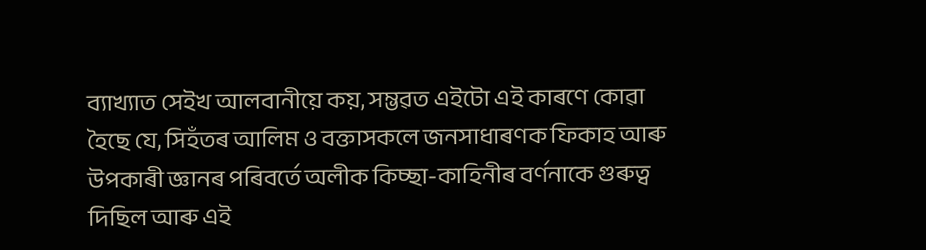ব্যাখ্যাত সেইখ আলবানীয়ে কয়, সম্ভৱত এইটো এই কাৰণে কোৱা হৈছে যে, সিহঁতৰ আলিম ও বক্তাসকলে জনসাধাৰণক ফিকাহ আৰু উপকাৰী জ্ঞানৰ পৰিবর্তে অলীক কিচ্ছা-কাহিনীৰ বর্ণনাকে গুৰুত্ব দিছিল আৰু এই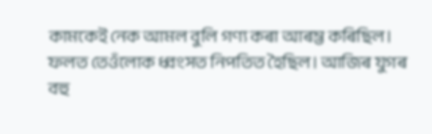কামকেই নেক আমল বুলি গণ্য কৰা আৰম্ভ কৰিছিল। ফলত তেওঁলোক ধ্বংসত নিপতিত হৈছিল। আজিৰ যুগৰ বহু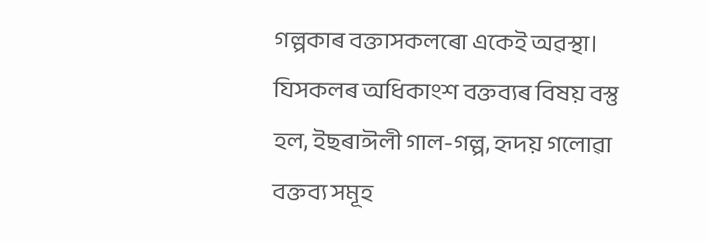গল্পকাৰ বক্তাসকলৰো একেই অৱস্থা। যিসকলৰ অধিকাংশ বক্তব্যৰ বিষয় বস্তু হল, ইছৰাঈলী গাল-গল্প, হৃদয় গলোৱা বক্তব্য সমূহ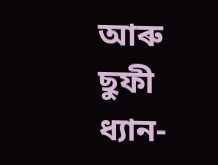আৰু ছুফী ধ্যান-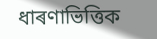ধাৰণাভিত্তিক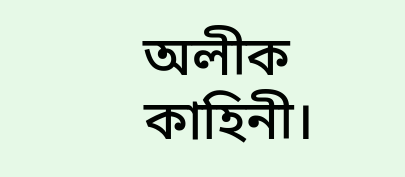অলীক কাহিনী।